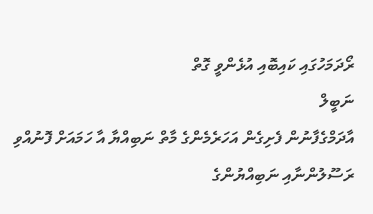ރޯދަމަހުގައި ކައިބޮއި އުޅެންވީ ގޮތް
ނަބީލް
އާދަމްގެފާނުން ފެށިގެން އަހަރެމެންގެ މާތް ނަބިއްޔާ އާ ހަމައަށް ފޮނުއްވި ރަސޫލުންނާއި ނަބިއްޔުންގެ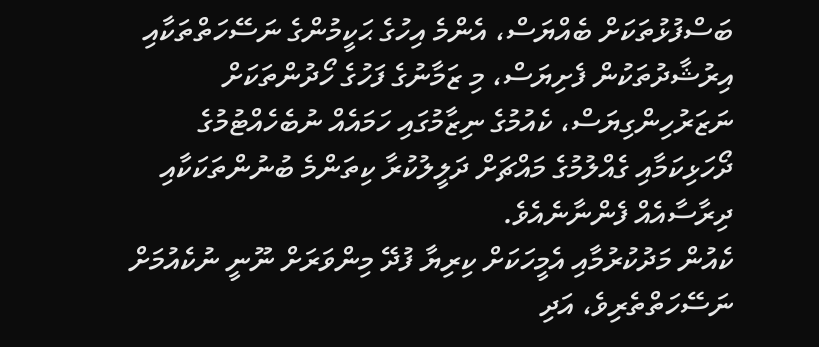ބަސްފުޅުތަކަށް ބެއްޔަސް، އެންމެ އިހުގެ ޙަކީމުންގެ ނަސޭހަތްތަކާއި އިރުޝާދުތަކުން ފެށިޔަސް، މި ޒަމާނުގެ ފަހުގެ ހޯދުންތަކަށް ނަޒަރުހިންގިޔަސް، ކެއުމުގެ ނިޒާމުގައި ހަމައެއް ނުބެހެއްޓުމުގެ ދޯހަޅިކަމާއި ގެއްލުމުގެ މައްޗަށް ދަލީލުކުރާ ކިތަންމެ ބުނުންތަކަކާއި ދިރާސާއެއް ފެންނާނެއެވެ.
ކެއުން މަދުކުރުމާއި އެމީހަކަށް ކިރިޔާ ފުދޭ މިންވަރަށް ނޫނީ ނުކެއުމަށް ނަސޭހަތްތެރިވެ، އަދި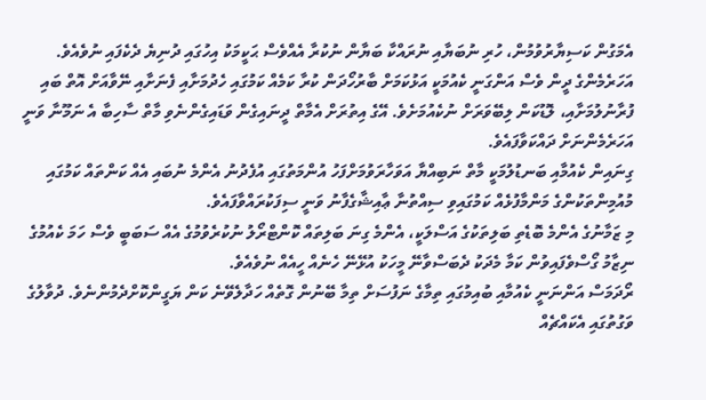އެމަގުން ކަސިޔާރުވުމުން، ހުރި ނުބަޔާއި ނުރައްކާ ބަޔާން ނުކުރާ އެއްވެސް ޙަކީމަކު އިހުގައި ދުނިޔެ ދެކެފައި ނުވެއެވެ.
އަހަރެމެންގެ ދީން ވެސް އަންގަނީ ކެއުމަކީ އަޅުކަމަށް ބާރުހޯދަން ކުރާ ކަމެއް ކަމުގައި ހެދުމަށާއި ފެނަށާއި ނޭވާއަށް އޮތް ބައި ފުރާނުލުމަށާއި، ލޮޑުކަން ލިބޭވަރަށް ނުކެއުމަށެވެ. އޭގެ އިތުރަށް އެމާތް ދީނައިގެން ވަޑައިގެންނެވި މާތް ސާހިބާ އެ ނަމޫނާ ވަނީ އަހަރެމެންނަށް ދައްކަވާފައެވެ.
ގިނައިން ކެއުމާއި ބަނޑުލުމަކީ މާތް ނަބިއްޔާ އަވަހާރަވުމަށްފަހު އުންމަތުގައި އުފެދުނު އެންމެ ނުބައި އެއް ކަންތައް ކަމުގައި މުއުމިންތަކުންގެ މަންމާފުޅެއް ކަމުގައިވި ސިއްތުނާ ޢާއިޝާގެފާނު ވަނީ ސިފަކުރައްވާފައެވެ.
މި ޒަމާނުގެ އެންމެ ބޮޑެތި ބަލިތަކުގެ އަސްލަކީ، އެންމެ ގިނަ ބަލިތައް ކޮންޓްރޯލު ނުކުރެވުމުގެ އެއް ސަބަބީ ވެސް ހަމަ ކެއުމުގެ ނިޒާމު ގޯސްވެފައިވުން ކަމާ މެދަކު ދެބަސްވާނޭ މީހަކު އުޅޭނޭ ހެނެއް ހީއެއް ނުވެއެވެ.
ރޯދަމަސް އަންނަނީ ކެއުމާއި ބުއިމުގައި ތިމާގެ ނަފުސަށް ތިމާ ބޭނުން ގޮތެއް ހަދާލެވޭނެ ކަން ޔަގީންކޮށްދެމުންނެވެ. ދުވާލުގެ ވަގުތުގައި އެކައްޗެއް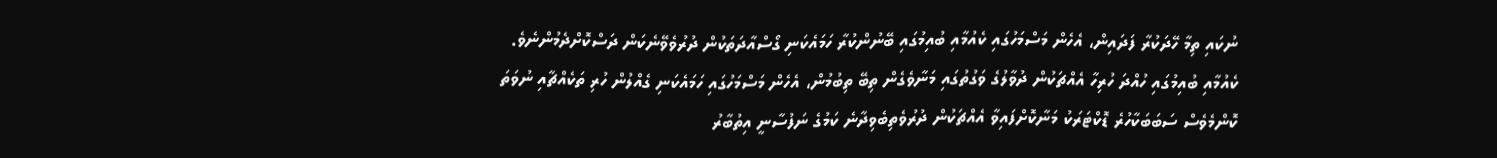ނުކައި ތިމާ ހޭދަކުރާ ފަދައިން، އެހެން މަސްމަހުގައި ކެއުމާއި ބުއިމުގައި ބޭނުންކުރާ ހަމައެކަނި ގޯސްއާދަތަކުން ދުރުވެވޭނެކަން ދަސްކޮށްދެމުންނެވެ.
ކެއުމާއި ބުއިމުގައި ހުއްދަ ހުރިހާ އެއްޗަކުން ދުވާލުގެ ވަގުތުގައި މަނާވެގެން ތިބޭ ތިބުމުން، އެހެން މަސްމަހުގައި ހަމައެކަނި ގެއްލުން ހުރި ތަކެއްޗާއި ނުވަތަ ކޮންމެވެސް ސަބަބަކާހުރެ ޑޮކްޓަރަކު މަނާކޮށްފައިވާ އެއްޗަކުން ދުރުވެތިބެވިދާނެ ކަމުގެ ނަފުސާނީ އިތުބާރު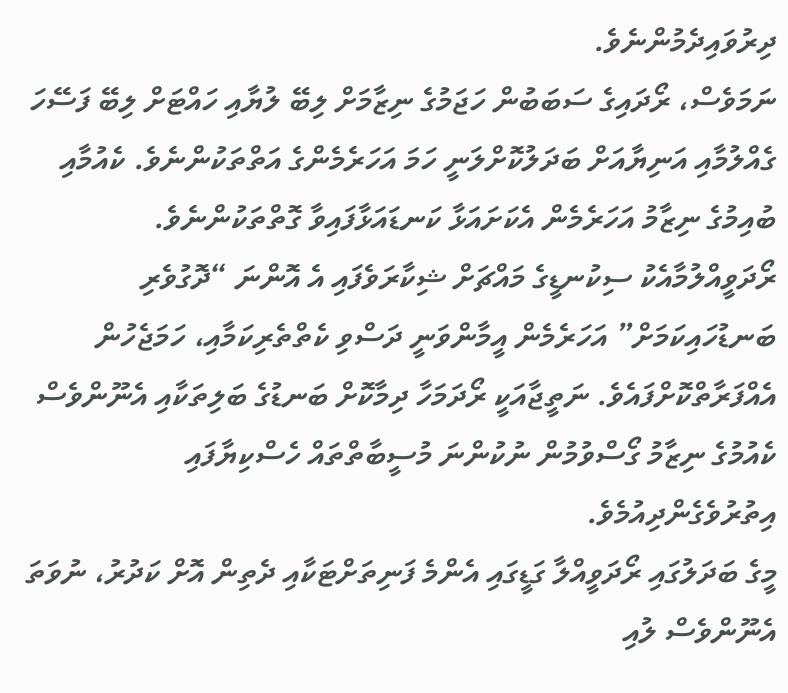ދިރުވައިދެމުންނެވެ.
ނަމަވެސް، ރޯދައިގެ ސަބަބުން ހަޖަމުގެ ނިޒާމަށް ލިބޭ ލުޔާއި ހައްޓަށް ލިބޭ ފަސޭހަ ގެއްލުމާއި އަނިޔާއަށް ބަދަލުކޮށްލަނީ ހަމަ އަހަރެމެންގެ އަތްތަކުންނެވެ. ކެއުމާއި ބުއިމުގެ ނިޒާމު އަހަރެމެން އެކަށައަޅާ ކަނޑައަޅާފައިވާ ގޮތްތަކުންނެވެ.
ރޯދަވީއްލުމާއެކު ސިކުނޑީގެ މައްޗަށް ޝިކާރަވެފައި އެ އޮންނަ “ދޮގުވެރި ބަނޑުހައިކަމަށް” އަހަރެމެން އީމާންވަނީ ދަސްވި ކެތްތެރިކަމާއި، ހަމަޖެހުން އެއްފަރާތްކޮށްފައެވެ. ނަތީޖާއަކީ ރޯދަމަހާ ދިމާކޮށް ބަނޑުގެ ބަލިތަކާއި އެނޫންވެސް ކެއުމުގެ ނިޒާމު ގޯސްވުމުން ނުކުންނަ މުސީބާތްތައް ހެސްކިޔާފައި އިތުރުވެގެންދިއުމެވެ.
މީގެ ބަދަލުގައި ރޯދަވީއްލާ ގަޑީގައި އެންމެ ފަނިތަށްޓަކާއި ދެތިން އޮށް ކަދުރު، ނުވަތަ އެނޫންވެސް ލުއި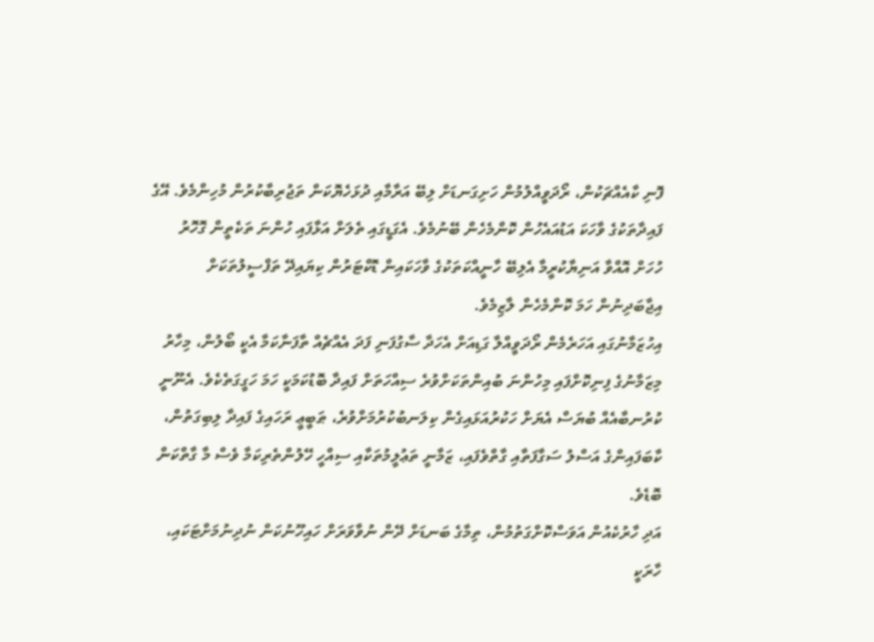ފޮނި ކާއެއްޗަކުން، ރޯދަވީއްލުމުން ހަށިގަނޑަށް ލިބޭ އަރާމާއި ދުޅަހެޔޮކަން ތަޖުރިބާކުރުން މުހިންމެވެ. އޭގެ ފައިދާތަކުގެ ވާހަކަ އަޑުއައެހުން ކޮންމެހެން ބޭނުމެވެ. އެގަޑީގައި ތެލަށް އަޅާފައި ހުންނަ ތަކެތީން ގޮހޮރު ހުހަށް އޮއްވާ އަނިޔާކުރީމާ އެލިބޭ ހާނީއްކަތަކުގެ ވާހަކައިން ޑޮކްޓަރުން ކިޔައިދޭ ތަފްސީލުތަކަށް އިޖާބަދިނުން ހަމަ ކޮންމެހެން ލާޒިމެވެ.
އިހުޒަމާނުގައި އަހަރެމެން ރޯދަވީއްލާ ގަޑިއަށް އެހަދާ ސާގުފަނި ފަދަ އެއްޗެއް ތާފަނާކަމާ އެކީ ބޯލުން، މިހާރު މިޒަމާނުގެ ފިނިކޮށްފައި މިހުންނަ ބުއިންތަކަށްވުރެ ސިއްހަތަށް ފައިދާ ބޮޑުކަމަކީ ހަމަ ހަގީގަތެކެވެ. އެނޫނީ ކުރުނބާއެއް ބުޔަސް އެޔަށް ހަކުރުއަޅައިގެން ކިލަނބުކުރުމަށްވުރެ، ޠަބީޢީ ރަހައިގެ ފައިދާ ލިބިގަތުން، ކާބަފައިންގެ އަސްލު ސަގާފަތާއި ގާތްވެފައި، ޒަމާނީ ތަޢުލީމުތަކާއި ސިއްހީ ހޭލުންތެރިކަމާ ވެސް މާ ގާތްކަން ބޮޑެވެ.
އަދި ހާރުކެއުން އަވަސްކޮށްގަތުމުން، ތިމާގެ ބަނޑަށް ދޭން ނުވާވަރަށް ހައިހޫނުކަން ނުދިނުމަށްޓަކައި، ހާރަކީ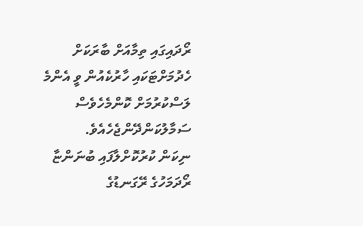ރޯދައިގައި ތިމާއަށް ބާރަކަށް ހެދުމަށްޓަކައި ހާރުކެއުން ވީ އެންމެ ލަސްކުރުމަށް ކޮންމެހެވެސް ސަމާލުކަންދޭންޖެހެއެވެ.
ނިކަން ކުރުކޮށްލާފައި ބުނަންޏާ ރޯދަމަހުގެ ރޭގަނޑުގެ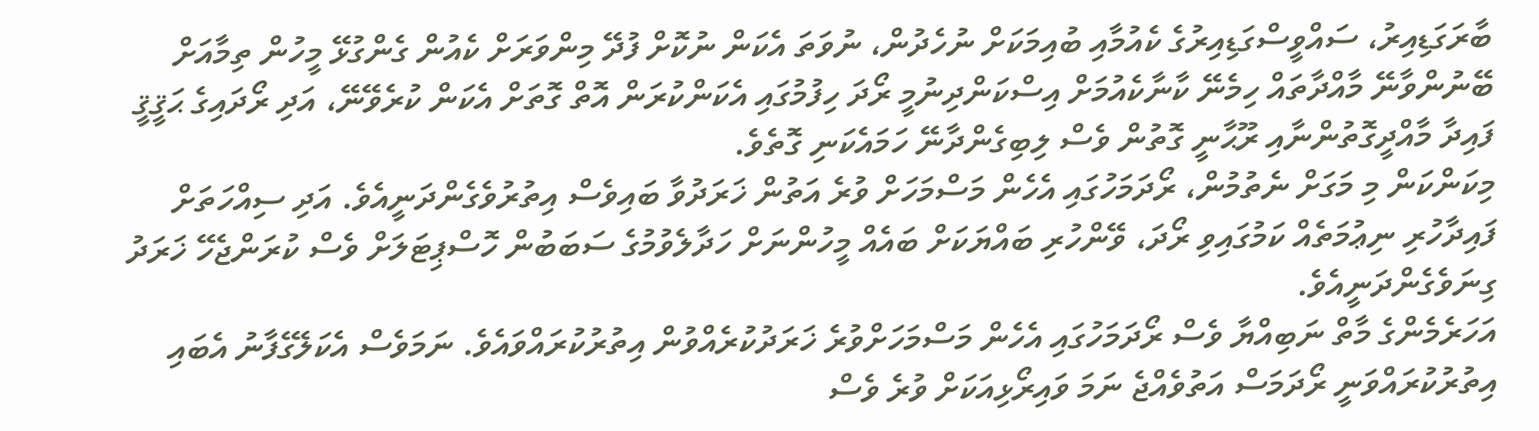ބާރަގަޑިއިރު، ސައްވީސްގަޑިއިރުގެ ކެއުމާއި ބުއިމަކަށް ނުހެދުން، ނުވަތަ އެކަން ނުކޮށް ފުދޭ މިންވަރަށް ކެއުން ގެންގުޅޭ މީހުން ތިމާއަށް ބޭނުންވާނޭ މާއްދާތައް ހިމެނޭ ކާނާކެއުމަށް އިސްކަންދިނުމީ ރޯދަ ހިފުމުގައި އެކަންކުރަން އޮތް ގޮތަށް އެކަން ކުރެވޭނޭ، އަދި ރޯދައިގެ ޙަޤީޤީ ފައިދާ މާއްދީގޮތުންނާއި ރޫޙާނީ ގޮތުން ވެސް ލިބިގެންދާނޭ ހަމައެކަނި ގޮތެވެ.
މިކަންކަން މި މަގަށް ނެތުމުން، ރޯދަމަހުގައި އެހެން މަސްމަހަށް ވުރެ އަތުން ޚަރަދުވާ ބައިވެސް އިތުރުވެގެންދަނީއެވެ. އަދި ސިއްހަތަށް ފައިދާހުރި ނިޢުމަތެއް ކަމުގައިވި ރޯދަ، ވޭންހުރި ބައްޔަކަށް ބައެއް މީހުންނަށް ހަދާލެވުމުގެ ސަބަބުން ހޮސްޕިޓަލަށް ވެސް ކުރަންޖެހޭ ޚަރަދު ގިނަވެގެންދަނީއެވެ.
އަހަރެމެންގެ މާތް ނަބިއްޔާ ވެސް ރޯދަމަހުގައި އެހެން މަސްމަހަށްވުރެ ޚަރަދުކުރެއްވުން އިތުރުކުރައްވައެވެ. ނަމަވެސް އެކަލޭގެފާނު އެބައި އިތުރުކުރައްވަނީ ރޯދަމަސް އަތުވެއްޖެ ނަމަ ވައިރޯޅިއަކަށް ވުރެ ވެސް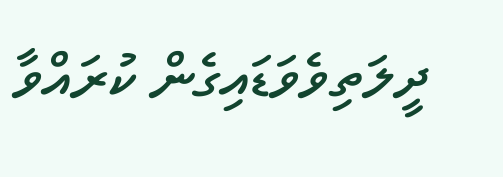ދީލަތިވެވަޑައިގެން ކުރައްވާ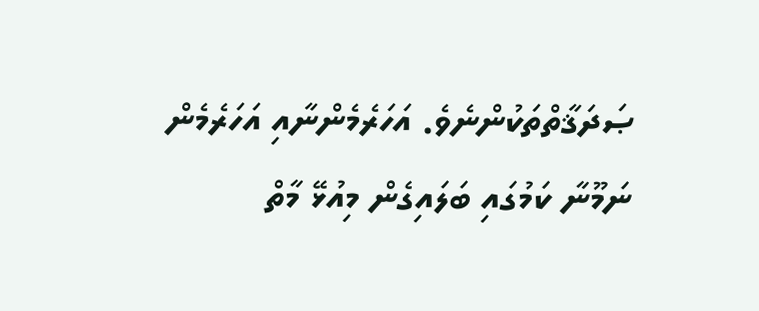ޞަދަޤާތްތަކުންނެވެ. އަހަރެމެންނާއި އަހަރެމެން ނަމޫނާ ކަމުގައި ބަލައިގެން މިއުޅޭ މާތް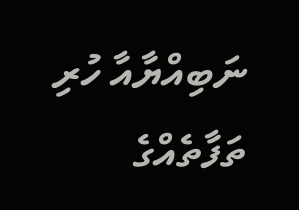ނަބިއްޔާއާ ހުރި ތަފާތެއްގެ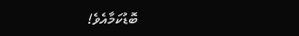ބޮޑުކަމާއެވެ!